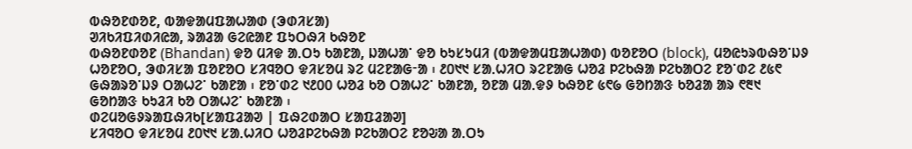ᱵᱷᱚᱱᱰᱚᱱ, ᱵᱟᱫᱟᱢᱯᱟᱦᱟᱰ (ᱳᱰᱤᱥᱟ)
ᱣᱤᱠᱤᱯᱤᱰᱤᱭᱟ, ᱨᱟᱲᱟ ᱜᱮᱭᱟᱱ ᱯᱩᱛᱷᱤ ᱠᱷᱚᱱ
ᱵᱷᱚᱱᱰᱚᱱ (Bhandan) ᱫᱚ ᱢᱤᱫ ᱟᱹᱛᱩ ᱠᱟᱱᱟ, ᱡᱟᱦᱟᱸ ᱫᱚ ᱠᱩᱥᱩᱢᱤ (ᱵᱟᱫᱟᱢᱯᱟᱦᱟᱰ) ᱵᱚᱱᱚᱛ (block), ᱢᱚᱭᱩᱨᱵᱷᱚᱸᱡᱽ ᱦᱚᱱᱚᱛ, ᱳᱰᱤᱥᱟ ᱯᱚᱱᱚᱛ ᱥᱤᱧᱚᱛ ᱫᱤᱥᱚᱢ ᱨᱮ ᱢᱮᱱᱟᱜᱼᱟ ᱾ ᱒᱐᱑᱑ ᱥᱟᱹᱦᱤᱛ ᱨᱮᱱᱟᱜ ᱦᱚᱲ ᱞᱮᱠᱷᱟ ᱞᱮᱠᱟᱛᱮ ᱱᱚᱸᱰᱮ ᱒᱕᱖ ᱜᱷᱟᱨᱚᱸᱡᱽ ᱛᱟᱦᱮᱸ ᱠᱟᱱᱟ ᱾ ᱱᱚᱸᱰᱮ ᱑᱒᱐᱐ ᱦᱚᱲ ᱠᱚ ᱛᱟᱦᱮᱸ ᱠᱟᱱᱟ, ᱚᱱᱟ ᱢᱟᱹᱫᱽ ᱠᱷᱚᱱ ᱕᱖᱙ ᱜᱚᱴᱟᱝ ᱠᱚᱲᱟ ᱟᱨ ᱖᱓᱑ ᱜᱚᱴᱟᱝ ᱠᱩᱲᱤ ᱠᱚ ᱛᱟᱦᱮᱸ ᱠᱟᱱᱟ ᱾
ᱰᱮᱢᱚᱜᱽᱨᱟᱯᱷᱤᱠ[ᱥᱟᱯᱲᱟᱣ | ᱯᱷᱮᱰᱟᱛ ᱥᱟᱯᱲᱟᱣ]
ᱥᱤᱧᱚᱛ ᱫᱤᱥᱚᱢ ᱒᱐᱑᱑ ᱥᱟᱹᱦᱤᱛ ᱦᱚᱲᱞᱮᱠᱷᱟ ᱞᱮᱠᱟᱛᱮ ᱱᱚᱶᱟ ᱟᱹᱛᱩ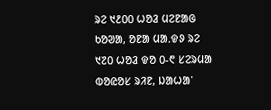ᱨᱮ ᱑᱒᱐᱐ ᱦᱚᱲ ᱢᱮᱱᱟᱜ ᱠᱚᱣᱟ, ᱚᱱᱟ ᱢᱟᱹᱫᱽ ᱨᱮ ᱑᱗᱐ ᱦᱚᱲ ᱫᱚ ᱐-᱖ ᱥᱮᱨᱢᱟ ᱵᱚᱭᱚᱥ ᱨᱤᱱ, ᱡᱟᱦᱟᱸ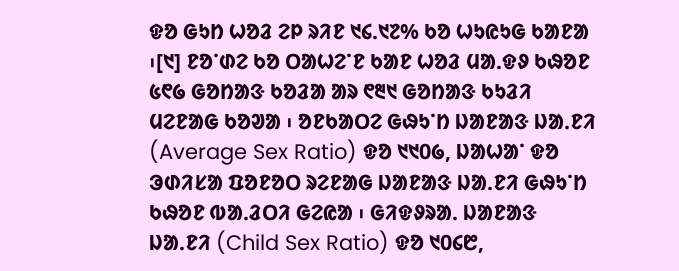ᱫᱚ ᱜᱩᱴ ᱦᱚᱲ ᱮᱞ ᱨᱤᱱ ᱑᱔ᱹ᱑᱗% ᱠᱚ ᱦᱩᱭᱩᱜ ᱠᱟᱱᱟ ᱾[᱑] ᱱᱚᱸᱰᱮ ᱠᱚ ᱛᱟᱦᱮᱸᱱ ᱠᱟᱱ ᱦᱚᱲ ᱢᱟᱹᱫᱽ ᱠᱷᱚᱱ ᱕᱖᱙ ᱜᱚᱴᱟᱝ ᱠᱚᱲᱟ ᱟᱨ ᱖᱓᱑ ᱜᱚᱴᱟᱝ ᱠᱩᱲᱤ ᱢᱮᱱᱟᱜ ᱠᱚᱣᱟ ᱾ ᱚᱱᱠᱟᱛᱮ ᱜᱷᱩᱸᱴ ᱡᱟᱱᱟᱝ ᱡᱟᱹᱱᱤ (Average Sex Ratio) ᱫᱚ ᱑᱑᱐᱙, ᱡᱟᱦᱟᱸ ᱫᱚ ᱳᱰᱤᱥᱟ ᱯᱚᱱᱚᱛ ᱨᱮᱱᱟᱜ ᱡᱟᱱᱟᱝ ᱡᱟᱹᱱᱤ ᱜᱷᱩᱸᱴ ᱠᱷᱚᱱ ᱵᱟᱹᱲᱛᱤ ᱜᱮᱭᱟ ᱾ ᱜᱤᱫᱽᱨᱟᱹ ᱡᱟᱱᱟᱝ ᱡᱟᱹᱱᱤ (Child Sex Ratio) ᱫᱚ ᱑᱐᱔᱘,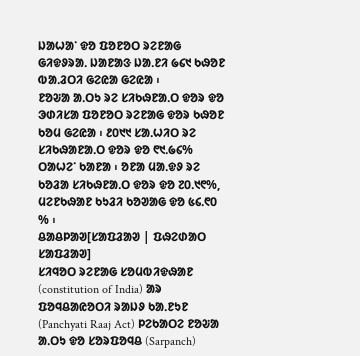ᱡᱟᱦᱟᱸ ᱫᱚ ᱯᱚᱱᱚᱛ ᱨᱮᱱᱟᱜ ᱜᱤᱫᱽᱨᱟᱹ ᱡᱟᱱᱟᱝ ᱡᱟᱹᱱᱤ ᱙᱔᱑ ᱠᱷᱚᱱ ᱵᱟᱹᱲᱛᱤ ᱜᱮᱭᱟ ᱜᱮᱭᱟ ᱾
ᱱᱚᱶᱟ ᱟᱹᱛᱩ ᱨᱮ ᱥᱤᱠᱷᱱᱟᱹᱛ ᱫᱚᱨ ᱫᱚ ᱳᱰᱤᱥᱟ ᱯᱚᱱᱚᱛ ᱨᱮᱱᱟᱜ ᱫᱚᱨ ᱠᱷᱚᱱ ᱠᱚᱢ ᱜᱮᱭᱟ ᱾ ᱒᱐᱑᱑ ᱥᱟᱹᱦᱤᱛ ᱨᱮ ᱥᱤᱠᱷᱟᱱᱟᱹᱛ ᱫᱚᱨ ᱫᱚ ᱖᱑ᱹ᱙᱔% ᱛᱟᱦᱮᱸ ᱠᱟᱱᱟ ᱾ ᱚᱱᱟ ᱢᱟᱹᱫᱽ ᱨᱮ ᱠᱚᱲᱟ ᱥᱤᱠᱷᱱᱟᱹᱛ ᱫᱚᱨ ᱫᱚ ᱗᱐ᱹ᱑᱖%, ᱢᱮᱱᱠᱷᱟᱱ ᱠᱩᱲᱤ ᱠᱚᱣᱟᱜ ᱫᱚ ᱕᱔ᱹ᱖᱐ % ᱾
ᱪᱟᱪᱞᱟᱣ[ᱥᱟᱯᱲᱟᱣ | ᱯᱷᱮᱰᱟᱛ ᱥᱟᱯᱲᱟᱣ]
ᱥᱤᱧᱚᱛ ᱨᱮᱱᱟᱜ ᱥᱚᱢᱵᱤᱫᱷᱟᱱ (constitution of India) ᱟᱨ ᱯᱚᱧᱪᱟᱭᱚᱛᱤ ᱨᱟᱡᱽ ᱠᱟᱹᱱᱩᱱ (Panchyati Raaj Act) ᱞᱮᱠᱟᱛᱮ ᱱᱚᱶᱟ ᱟᱹᱛᱩ ᱫᱚ ᱥᱚᱨᱯᱚᱧᱪ (Sarpanch)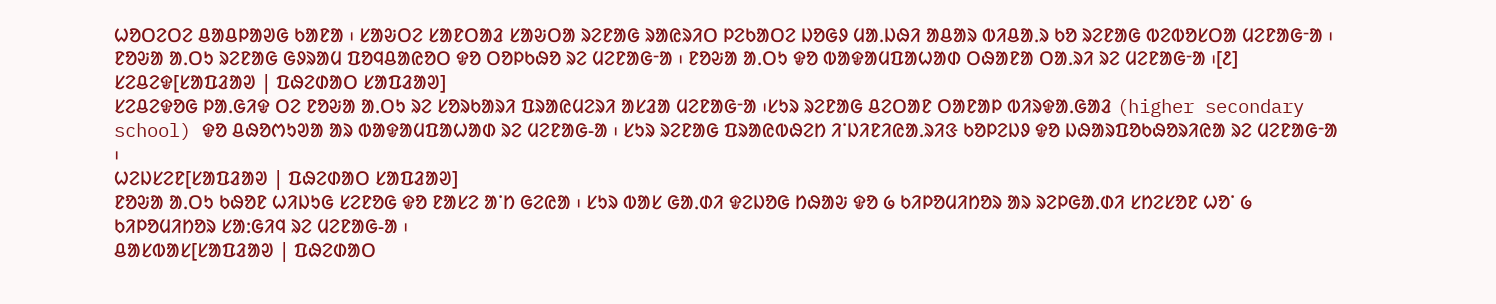ᱦᱚᱛᱮᱛᱮ ᱪᱟᱪᱞᱟᱣᱜ ᱠᱟᱱᱟ ᱾ ᱥᱟᱶᱛᱮ ᱥᱟᱱᱛᱟᱲ ᱥᱟᱶᱛᱟ ᱨᱮᱱᱟᱜ ᱨᱟᱭᱨᱤᱛ ᱞᱮᱠᱟᱛᱮ ᱡᱚᱜᱽ ᱢᱟᱹᱡᱷᱤ ᱟᱪᱟᱨ ᱵᱤᱪᱟᱹᱨ ᱠᱚ ᱨᱮᱱᱟᱜ ᱵᱮᱵᱚᱥᱛᱟ ᱢᱮᱱᱟᱜᱼᱟ ᱾ ᱱᱚᱶᱟ ᱟᱹᱛᱩ ᱨᱮᱱᱟᱜ ᱜᱽᱨᱟᱢ ᱯᱚᱧᱪᱟᱭᱚᱛ ᱫᱚ ᱛᱚᱞᱠᱷᱚ ᱨᱮ ᱢᱮᱱᱟᱜᱼᱟ ᱾ ᱱᱚᱶᱟ ᱟᱹᱛᱩ ᱫᱚ ᱵᱟᱫᱟᱢᱯᱟᱦᱟᱰ ᱛᱷᱟᱱᱟ ᱛᱟᱹᱨᱤ ᱨᱮ ᱢᱮᱱᱟᱜᱼᱟ ᱾[᱒]
ᱥᱮᱪᱮᱫ[ᱥᱟᱯᱲᱟᱣ | ᱯᱷᱮᱰᱟᱛ ᱥᱟᱯᱲᱟᱣ]
ᱥᱮᱪᱮᱫᱚᱜ ᱞᱟᱹᱜᱤᱫ ᱛᱮ ᱱᱚᱶᱟ ᱟᱹᱛᱩ ᱨᱮ ᱥᱚᱨᱠᱟᱨᱤ ᱯᱨᱟᱭᱢᱮᱨᱤ ᱟᱥᱲᱟ ᱢᱮᱱᱟᱜᱼᱟ ᱾ᱥᱩᱨ ᱨᱮᱱᱟᱜ ᱪᱮᱛᱟᱱ ᱛᱟᱱᱟᱞ ᱵᱤᱨᱫᱟᱹᱜᱟᱲ (higher secondary school) ᱫᱚ ᱪᱷᱚᱬᱩᱣᱟ ᱟᱨ ᱵᱟᱫᱟᱢᱯᱟᱦᱟᱰ ᱨᱮ ᱢᱮᱱᱟᱜ-ᱟ ᱾ ᱥᱩᱨ ᱨᱮᱱᱟᱜ ᱯᱨᱟᱭᱵᱷᱮᱴ ᱤᱸᱡᱤᱱᱤᱭᱟᱹᱨᱤᱝ ᱠᱚᱞᱮᱡᱽ ᱫᱚ ᱡᱷᱟᱨᱯᱚᱠᱷᱚᱨᱤᱭᱟ ᱨᱮ ᱢᱮᱱᱟᱜᱼᱟ ᱾
ᱦᱮᱡᱥᱮᱱ[ᱥᱟᱯᱲᱟᱣ | ᱯᱷᱮᱰᱟᱛ ᱥᱟᱯᱲᱟᱣ]
ᱱᱚᱶᱟ ᱟᱹᱛᱩ ᱠᱷᱚᱱ ᱦᱤᱡᱩᱜ ᱥᱮᱱᱚᱜ ᱫᱚ ᱱᱟᱥᱮ ᱟᱸᱴ ᱜᱮᱭᱟ ᱾ ᱥᱩᱨ ᱵᱟᱥ ᱜᱟᱹᱰᱤ ᱫᱮᱡᱚᱜ ᱴᱷᱟᱶ ᱫᱚ ᱙ ᱠᱤᱞᱚᱢᱤᱴᱚᱨ ᱟᱨ ᱨᱮᱞᱜᱟᱹᱰᱤ ᱥᱴᱮᱥᱚᱱ ᱦᱚᱸ ᱙ ᱠᱤᱞᱚᱢᱤᱴᱚᱨ ᱥᱟᱺᱜᱤᱧ ᱨᱮ ᱢᱮᱱᱟᱜ-ᱟ ᱾
ᱪᱟᱥᱵᱟᱥ[ᱥᱟᱯᱲᱟᱣ | ᱯᱷᱮᱰᱟᱛ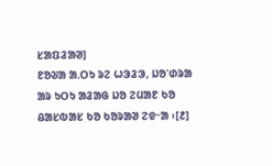ᱥᱟᱯᱲᱟᱣ]
ᱱᱚᱶᱟ ᱟᱹᱛᱩ ᱨᱮ ᱦᱳᱲᱳ, ᱡᱚᱸᱰᱨᱟ ᱟᱨ ᱩᱛᱩ ᱟᱲᱟᱜ ᱡᱚ ᱮᱢᱟᱱ ᱠᱚ ᱪᱟᱥᱵᱟᱥ ᱠᱚ ᱠᱚᱨᱟᱣ ᱮᱫᱼᱟ ᱾[᱒]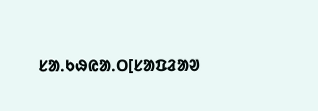ᱥᱟᱹᱠᱷᱭᱟᱹᱛ[ᱥᱟᱯᱲᱟᱣ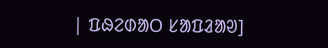| ᱯᱷᱮᱰᱟᱛ ᱥᱟᱯᱲᱟᱣ]